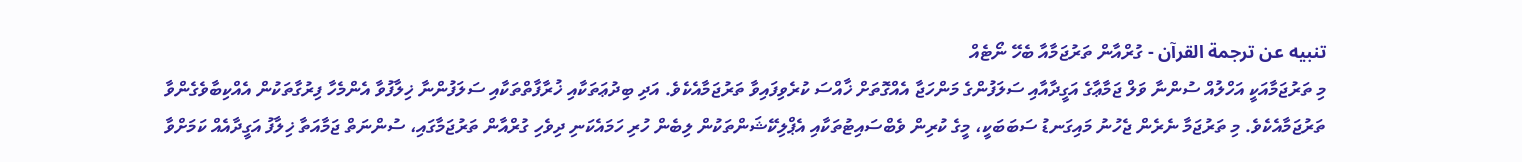تنبيه عن ترجمة القرآن - ގުރްއާން ތަރުޖަމާއާ ބެހޭ ނޯޓެއް
މި ތަރުޖަމާއަކީ އަހްލުއް ސުންނާ ވަލް ޖަމާޢާގެ އަގީދާއާއި ސަލަފުންގެ މަންހަޖާ އެއްގޮތަށް ޚާއްސަ ކުރެވިފައިވާ ތަރުޖަމާއެކެވެ. އަދި ބިދުޢަތަކާއި ޚުރާފާތްތަކާއި ސަލަފުންނާ ޚިލާފުވާ އެންމެހާ ފިރުގާތަކުން އެއްކިބާވެގެންވާ ތަރުޖަމާއެކެވެ. މި ތަރުޖަމާ ނެރެން ޖެހުނު މައިގަނޑު ސަބަބަކީ، މީގެ ކުރިން ވެބްސައިޓުތަކާއި އެޕްލިކޭޝަންތަކުން ލިބެން ހުރި ހަމައެކަނި ދިވެހި ގުރްއާން ތަރުޖަމާގައި، ސުންނަތް ޖަމާއަތާ ޚިލާފު އަގީދާއެއް ކަމަށްވާ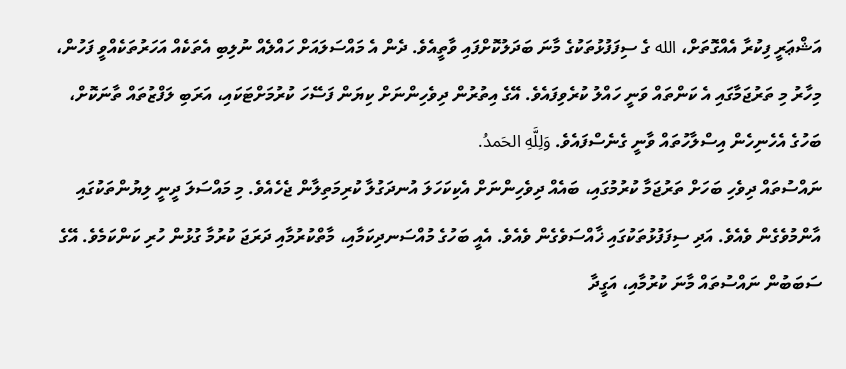އަޝްޢަރީ ފިކުރާ އެއްގޮތަށް، الله ގެ ސިފަފުޅުތަކުގެ މާނަ ބަދަލުކޮށްފައި ވާތީއެވެ. ދެން އެ މައްސަލައަށް ހައްލެއް ނުލިބި އެތަކެއް އަހަރުތަކެއްވީ ފަހުން، މިހާރު މި ތަރުޖަމާގައި އެ ކަންތައް ވަނީ ހައްލު ކުރެވިފައެވެ. އޭގެ އިތުރުން ދިވެހިންނަށް ކިޔަން ފަސޭހަ ކުރުމަށްޓަކައި، އަރަބި ލަފްޒުތައް ތާނަކޮށް، ބަހުގެ އެހެނިހެން އިސްލާހުތައް ވާނީ ގެނެސްފައެވެ. وَلِلَّهِ الحَمدُ.
ނައްސުތައް ދިވެހި ބަހަށް ތަރުޖަމާ ކުރުމުގައި، ބައެއް ދިވެހިންނަށް އެކިކަހަލަ އުނދަގުލާ ކުރިމަތިލާން ޖެހެއެވެ. މި މައްސަލަ ދީނީ ލިޔުންތަކުގައި އާންމުވެގެން ވެއެވެ. އަދި ސިފަފުޅުތަކުގައި ޚާއްސަވެގެން ވެއެވެ. އެއީ ބަހުގެ މުއްސަނދިކަމާއި، މާތްކުރުމާއި ދަރަޖަ ކުރުމާ ގުޅުން ހުރި ކަންކަމެވެ. އޭގެ ސަބަބުން ނައްސުތައް މާނަ ކުރުމާއި، އަގީދާ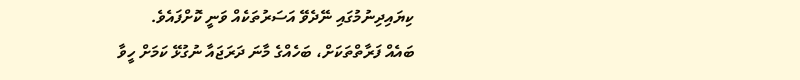ކިޔައިދިނުމުގައި ނޭދެވޭ އަސަރުތަކެއް ވަނީ ކޮށްފައެވެ.
ބައެއް ފަރާތްތަކަށް، ބަހެއްގެ މާނަ ދަރަޖައާ ނުގުޅޭ ކަމަށް ހީވާ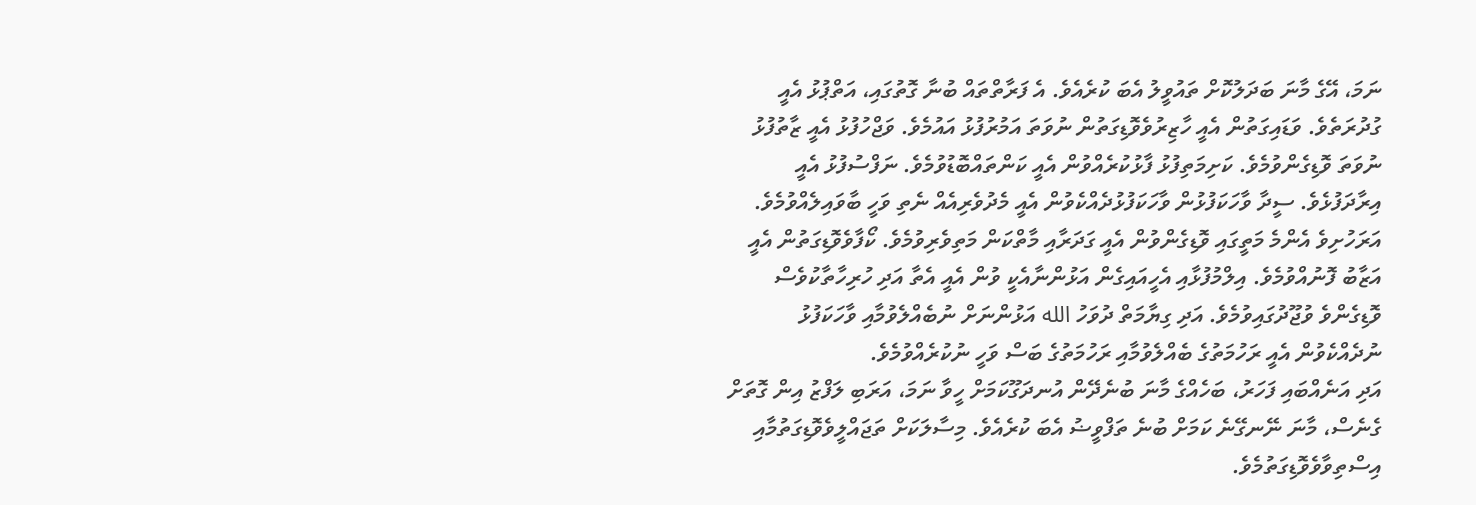ނަމަ، އޭގެ މާނަ ބަދަލުކޮށް ތައުވީލު އެބަ ކުރެއެވެ. އެ ފަރާތްތައް ބުނާ ގޮތުގައި، އަތްޕުޅު އެއީ ގުދުރަތެވެ. ވަޑައިގަތުން އެއީ ހާޒިރުވެވޮޑިގަތުން ނުވަތަ އަމުރުފުޅު އައުމެވެ. ވަޖްހުފުޅު އެއީ ޒާތުފުޅު ނުވަތަ ވޮޑިގެންވުމެވެ. ކަށިމަތިފުޅު ފާޅުކުރެއްވުން އެއީ ކަންތައްބޮޑުވުމެވެ. ނަފްސުފުޅު އެއީ އިރާދަފުޅެވެ. ސީދާ ވާހަކަފުޅުން ވާހަކަފުޅުދެއްކެވުން އެއީ މެދުވެރިއެއް ނެތި ވަހީ ބާވައިލެއްވުމެވެ. އަރަހުށިވެ އެންމެ މަތީގައި ވޮޑިގެންވުން އެއީ ގަދަރާއި މާތްކަން މަތިވެރިވުމެވެ. ކޯފާވެވޮޑިގަތުން އެއީ އަޒާބު ފޮނުއްވުމެވެ. އިލްމުފުޅާއި އެހީއައިގެން އަޅުންނާއެކީ ވުން އެއީ އެތާ އަދި ހުރިހާތާކުވެސް ވޮޑިގެންވެ ވުޖޫދުގައިވުމެވެ. އަދި ގިޔާމަތް ދުވަހު الله އަޅުންނަށް ނުބެއްލެވުމާއި ވާހަކަފުޅު ނުދެއްކެވުން އެއީ ރަހުމަތުގެ ބެއްލެވުމާއި ރަހުމަތުގެ ބަސް ވަހީ ނުކުރެއްވުމެވެ.
އަދި އަނެއްބައި ފަހަރު، ބަހެއްގެ މާނަ ބުނެދޭން އުނދަގޫކަމަށް ހީވާ ނަމަ، އަރަބި ލަފްޒު އިން ގޮތަށް ގެނެސް، މާނަ ނޭނގޭނެ ކަމަށް ބުނެ ތަފްވީޟު އެބަ ކުރެއެވެ. މިސާލަކަށް ތަޖައްލީވެވޮޑިގަތުމާއި އިސްތިވާވެވޮޑިގަތުމެވެ.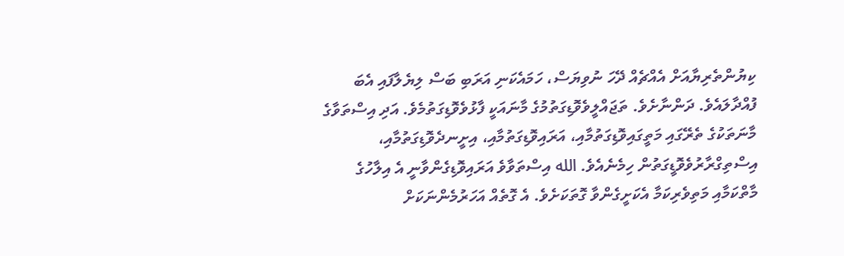ކިޔުންތެރިޔާއަށް އެއްޗެއް ދޭހަ ނުވިޔަސް، ހަމައެކަނި އަރަބި ބަސް ލިޔެލާފައި އެބަ ފުއްދާލައެވެ. ދަންނާށެވެ. ތަޖައްލީވެވޮޑިގަތުމުގެ މާނައަކީ ފާޅުވެވޮޑިގަތުމެވެ. އަދި އިސްތަވާގެ މާނަތަކުގެ ތެރޭގައި މަތީގައިވޮޑިގަތުމާއި، އަރައިވޮޑިގަތުމާއި، އިށީނދެވޮޑިގަތުމާއި، އިސްތިގްރާރުވެވޮޑީގަތުން ހިމެނެއެވެ. الله އިސްތަވާވެ އަރައިވޮޑިގެންވާނީ އެ އިލާހުގެ މާތްކަމާއި މަތިވެރިކަމާ އެކަށީގެންވާ ގޮތަކަށެވެ. އެ ގޮތެއް އަހަރުމެންނަކަށް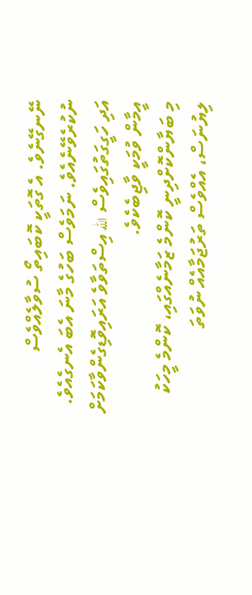ނޭނގޭނެވެ. އެ ގޮތަކީ ކޮބައިތޯ ސުވާލެއްވެސް ނުކުރެވޭނެއެވެ. ނަމަވެސް ބަހުގެ މާނަ އެބަ އެނގެއެވެ. އަދި ހަގީގަތުގައިވެސް الله އިސްތަވާވެ އަރައިވޮޑިގެންވާކަމަށް އީމާން ވުމަކީ ވާޖިބެކެވެ.
މި ބަޔާންކޮށްދިނީ ކޮންމެ ޒަމާނެއްގައި، ކޮންމެ މީހަކު ލިޔުނަސް، އެއްވެސް ތަރުޖަމާއެއް ނުވަތަ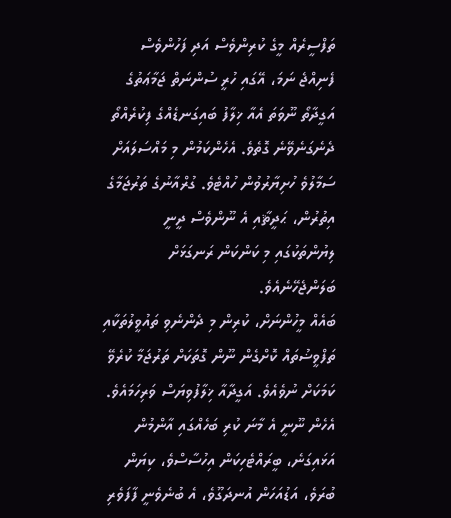ތަފްސީރެއް މީގެ ކުރިންވެސް އަދި ފަހުންވެސް ފެނިއްޖެ ނަމަ، އޭގައި ހުރީ ސުންނަތް ޖަމާޢަތުގެ އަގީދާތޯ ނޫވަތަ އެއާ ޚިލާފު ބައިގަނޑެއްގެ ފިކުރެއްތޯ ދެނެގަނެވޭނެ ގޮތެވެ. އެހެންކަމުން މި މައްސަލައަށް ސަމާލުވެ ހުށިޔާރުވުން ހުއްޓެވެ. ގުރްއާނުގެ ތަރުޖަމާގެ އިތުރުން، ޙަދީޘާއި އެ ނޫންވެސް ދީނީ ލިޔުންތަކުގައި މި ކަންކަން ރަނގަޅަށް ބަލަންޖެހޭނެއެވެ.
ބައެއް މީހުންނަށް، ކުރިން މި ދެންނެވި ތައުވީލުތަކާއި ތަފްވީޟުތައް ކޮށްގެން ނޫން ގޮތަކަށް ތަރުޖަމާ ކުރެވޭ ކަމަކަށް ނުވެއެވެ. އަގީދާއާ ޚިލާފުވިޔަސް ވަރިހަމައެވެ. އެހެން ނޫނީ އެ މާނަ ކުރި ބަހެއްގައި އާންމުން އަޅައިގަނެ، ބީރައްޓެހިކަން އިހުސާސްވެ، ކިޔަން ބުރަވެ، އަޑުއަހަން އުނދަގޫވެ، އެ ބުނެވެނީ ފާފަވެރި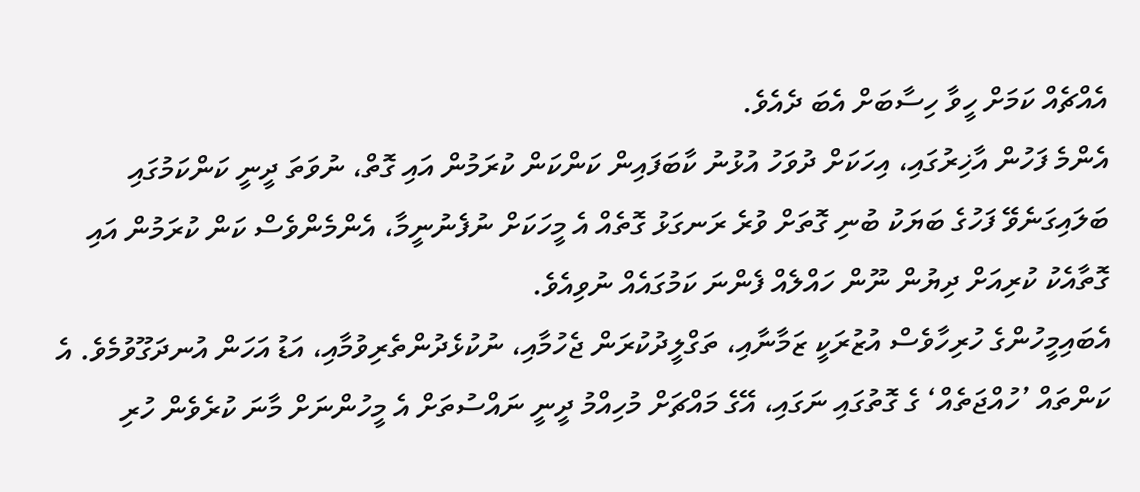އެއްޗެއް ކަމަށް ހީވާ ހިސާބަށް އެބަ ދެއެވެ.
އެންމެ ފަހުން އާޚިރުގައި، އިހަކަށް ދުވަހު އުޅުނު ކާބަފައިން ކަންކަން ކުރަމުން އައި ގޮތް، ނުވަތަ ދީނީ ކަންކަމުގައި ބަލައިގަނެވޭ ފަހުގެ ބަޔަކު ބުނި ގޮތަށް ވުރެ ރަނގަޅު ގޮތެއް އެ މީހަކަށް ނުފެނުނީމާ، އެންމެންވެސް ކަން ކުރަމުން އައި ގޮތާއެކު ކުރިއަށް ދިޔުން ނޫން ހައްލެއް ފެންނަ ކަމުގައެއް ނުވިއެވެ.
އެބައިމީހުންގެ ހުރިހާވެސް އުޒުރަކީ ޒަމާނާއި، ތަގްލީދުކުރަން ޖެހުމާއި، ނުކުޅެދުންތެރިވުމާއި، އަޑު އަހަން އުނދަގޫވުމެވެ. އެ ކަންތައް ’ހުއްޖަތެއް‘ ގެ ގޮތުގައި ނަގައި، އޭގެ މައްޗަށް މުހިއްމު ދީނީ ނައްސުތަށް އެ މީހުންނަށް މާނަ ކުރެވެން ހުރި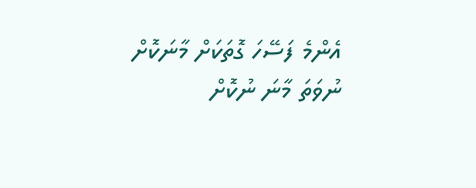އެންމެ ފަސޭހަ ގޮތަކަށް މާނަކޮށް ނުވަތަ މާނަ ނުކޮށް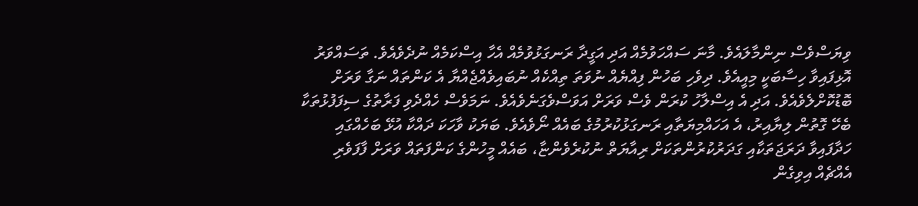ވިޔަސްވެސް ނިންމާލައެވެ. މާނަ ސައްހަވުމެއް އަދި އަގީދާ ރަނގަޅުވުމެއް އެހާ އިސްކަމެއް ނުދެވެއެވެ. ތަސައްވަރު އޮޅިފައިވާ ހިސާބަކީ މިއީއެވެ. ދިވެހި ބަހުން ފިއްޔެއް ނުވަތަ ތިއްކެއް ނުބައިވެއްޖެއްޔާ އެ ކަންތައް ނަގާ ވަރަށް ބޮޑުކޮށްލެވެއެވެ. އަދި އެ އިސްލާހު ކުރަން ވެސް ވަރަށް އަވަސްވެގަނެވެއެވެ. ނަމަވެސް ހެއްދެވި ފަރާތުގެ ސިފަފުޅުތަކާ ބެހޭ ގޮތުން ލިޔާއިރު، އެ އަހައްމިޔަތާއި ރަނގަޅުކުރުމުގެ ބައެއް ނޯވެއެވެ. ބަޔަކު ވާހަކަ ދައްކާ އުޅޭ ބަހެއްގައި ހަދާފައިވާ ދަރަޖަތަކާއި ގަދަރުކުރުންތަކަށް ރިއާޔަތް ނުކުރެވެންޏާ، ބައެއް މީހުންގެ ކަންފަތައް ވަރަށް ފާފަވެރި އެއްޗެއް އިވިގެން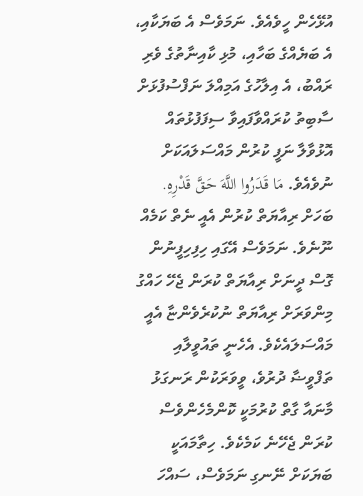އުޅޭހެން ހީވެއެވެ. ނަމަވެސް އެ ބަޔަކާއި، އެ ބަޔެއްގެ ބަހާއި، މުޅި ކާއިނާތުގެ ވެރި ރައްބު، އެ އިލާހުގެ އަމިއްލަ ނަފްސުފުޅަށް ސާބިތު ކުރައްވާފައިވާ ސިފަފުޅުތައް އޮޅުވާލާ ނަފީ ކުރުން މައްސަލައަކަށް ނުވެއެވެ. مَا قَدَرُوا اللَّهَ حَقَّ قَدْرِهِ.
ބަހަށް ރިއާޔަތް ކުރުން އެއީ ނެތް ކަމެއް ނޫނެވެ. ނަމަވެސް އޭގައި ހިފިހިފީނުން ގޮސް ދީނަށް ރިއާޔަތް ކުރަން ޖެހޭ ހައްގު މިންވަރަށް ރިއާޔަތް ނުކުރެވެންޏާ އެއީ މައްސަލައެކެވެ. އެހެނީ ތައުވީލާއި ތަފްވީޟާ ދުރުވެ، ވީވަރަކުން ރަނގަޅު މާނައާ ގާތް ކުރުމަކީ ކޮންމެހެންވެސް ކުރަން ޖެހޭނެ ކަމެކެވެ. ހިތާމައަކީ ބަޔަކަށް ނޭނގި ނަމަވެސް، ސައްހަ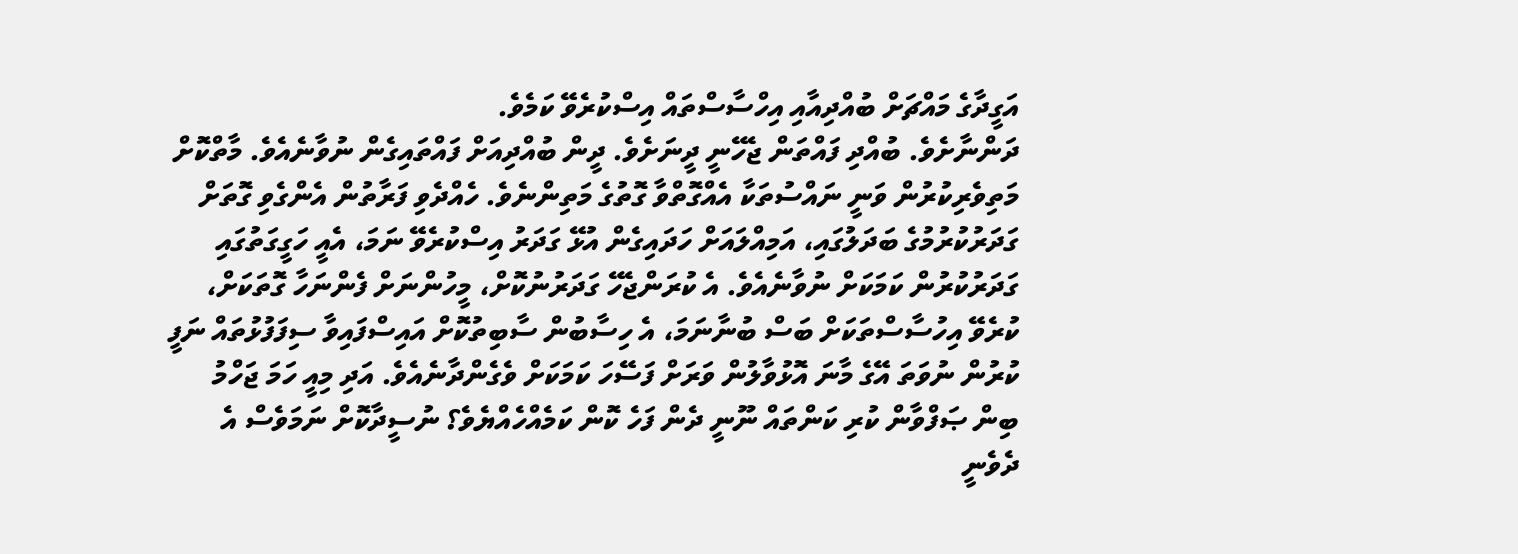އަގީދާގެ މައްޗަށް ބުއްދިއާއި އިހްސާސްތައް އިސްކުރެވޭ ކަމެވެ.
ދަންނާށެވެ. ބުއްދި ފައްތަން ޖެހޭނީ ދީނަށެވެ. ދީން ބުއްދިއަށް ފައްތައިގެން ނުވާނެއެވެ. މާތްކޮށް މަތިވެރިކުރުން ވަނީ ނައްސުތަކާ އެއްގޮތްވާ ގޮތުގެ މަތިންނެވެ. ހެއްދެވި ފަރާތުން އެންގެވި ގޮތަށް ގަދަރުކުރުމުގެ ބަދަލުގައި، އަމިއްލައަށް ހަދައިގެން އުޅޭ ގަދަރު އިސްކުރެވޭ ނަމަ، އެއީ ހަގީގަތުގައި ގަދަރުކުރުން ކަމަކަށް ނުވާނެއެވެ. އެ ކުރަންޖެހޭ ގަދަރުނުކޮށް، މީހުންނަށް ފެންނަހާ ގޮތަކަށް، ކުރެވޭ އިހުސާސްތަކަށް ބަސް ބުނާނަމަ، އެ ހިސާބުން ސާބިތުކޮށް އައިސްފައިވާ ސިފަފުޅުތައް ނަފީ ކުރުން ނުވަތަ އޭގެ މާނަ އޮޅުވާލުން ވަރަށް ފަސޭހަ ކަމަކަށް ވެގެންދާނެއެވެ. އަދި މިއީ ހަމަ ޖަހްމު ބިން ޞަފްވާން ކުރި ކަންތައް ނޫނީ ދެން ފަހެ ކޮން ކަމެއްހެއްޔެވެ؟ ނުސީދާކޮށް ނަމަވެސް އެ ދެވެނީ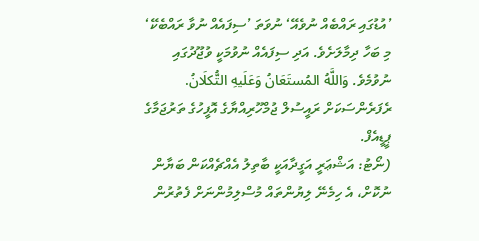’އުޑުގައި ރައްބެއް ނުވެއޭ‘ ނުވަތަ ’ސިފައެއް ނުވާ ރައްބެކޭ‘ މި ބަހާ ދިމާލަށެވެ. އަދި ސިފައެއް ނުވުމަކީ ވުޖޫދުގައި ނުވުމެވެ. وَاللَّهُ المُستَعَانُ وَعَلَيهِ التُّكلَانُ.
ރެފަރެންސަކަށް ރައީސުލް ޖުމްހޫރިއްޔާގެ އޮފީހުގެ ތަރުޖަމާގެ ޕީޑީއެފް.
(ނޯޓު: އަޝްޢަރީ އަގީދާއަކީ ބާތިލު އެއްޗެއްކަން ބަޔާން ނުކޮށް، އެ ހިމެނޭ ލިޔުންތައް މުސްލިމުންނަށް ފެތުރުން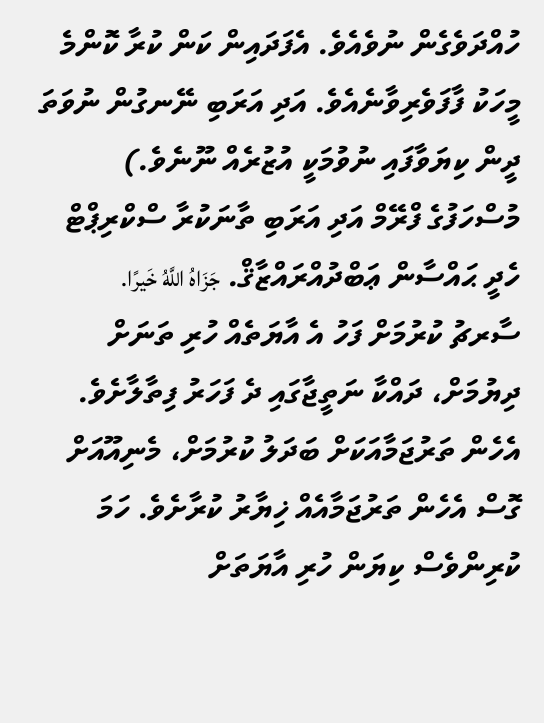ހުއްދަވެގެން ނުވެއެވެ. އެފަދައިން ކަން ކުރާ ކޮންމެ މީހަކު ފާފަވެރިވާނެއެވެ. އަދި އަރަބި ނޭނގުން ނުވަތަ ދީން ކިޔަވާފައި ނުވުމަކީ އުޒުރެއް ނޫނެވެ.)
މުސްހަފުގެ ފްރޭމް އަދި އަރަބި ތާނަކުރާ ސްކްރިޕްޓް ހެދީ ޙައްސާން ޢަބްދުއްރައްޒާޤް. جَزَاهُ اللَّهُ خَيرًا.
ސާރޗު ކުރުމަށް ފަހު އެ އާޔަތެއް ހުރި ތަނަށް ދިޔުމަށް، ދައްކާ ނަތީޖާގައި ދެ ފަހަރު ފިތާލާށެވެ.
އެހެން ތަރުޖަމާއަކަށް ބަދަލު ކުރުމަށް، މެނިއޫއަށް ގޮސް އެހެން ތަރުޖަމާއެއް ޚިޔާރު ކުރާށެވެ. ހަމަ ކުރިންވެސް ކިޔަން ހުރި އާޔަތަށް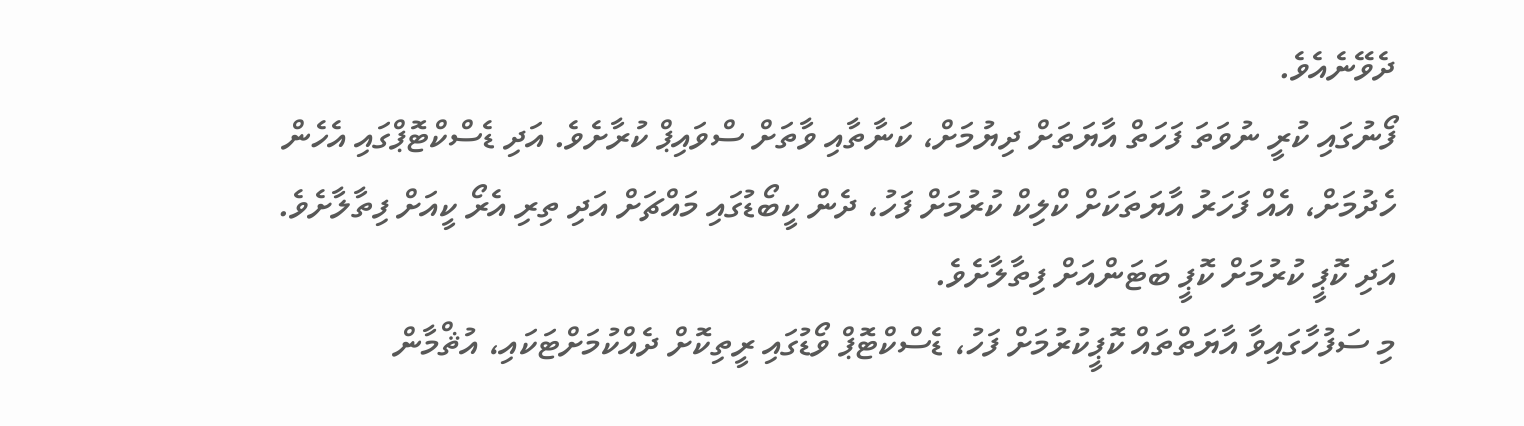ދެވޭނެއެވެ.
ފޯނުގައި ކުރީ ނުވަތަ ފަހަތް އާޔަތަށް ދިޔުމަށް، ކަނާތާއި ވާތަށް ސްވައިޕް ކުރާށެވެ. އަދި ޑެސްކްޓޮޕްގައި އެހެން ހެދުމަށް، އެއް ފަހަރު އާޔަތަކަށް ކްލިކް ކުރުމަށް ފަހު، ދެން ކީބޯޑުގައި މައްޗަށް އަދި ތިރި އެރޯ ކީއަށް ފިތާލާށެވެ. އަދި ކޮޕީ ކުރުމަށް ކޮޕީ ބަޓަންއަށް ފިތާލާށެވެ.
މި ސަފުހާގައިވާ އާޔަތްތައް ކޮޕީކުރުމަށް ފަހު، ޑެސްކްޓޮޕް ވޯޑުގައި ރީތިކޮށް ދެއްކުމަށްޓަކައި، އުޘްމާން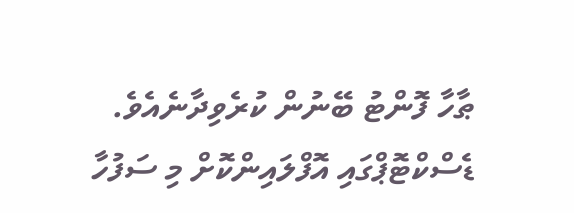ޠާހާ ފޮންޓު ބޭނުން ކުރެވިދާނެއެވެ.
ޑެސްކްޓޮޕްގައި އޮފްލައިންކޮށް މި ސަފުހާ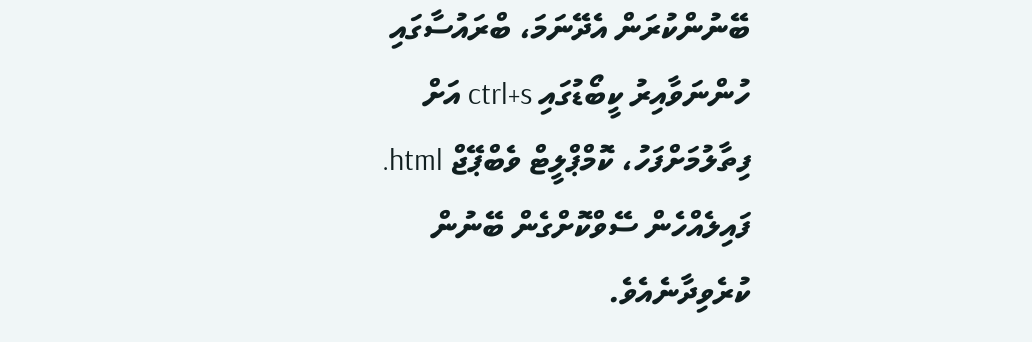ބޭނުންކުރަން އެދޭނަމަ، ބްރައުސާގައި ހުންނަވާއިރު ކީބޯޑުގައި ctrl+s އަށް ފިތާލުމަށްފަހު، ކޮމްޕްލީޓް ވެބްޕޭޖް html. ފައިލެއްހެން ސޭވްކޮށްގެން ބޭނުން ކުރެވިދާނެއެވެ.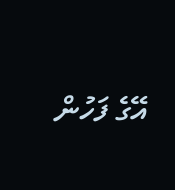އޭގެ ފަހުން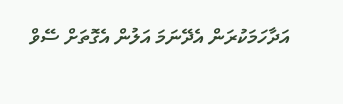އަދާހަމަކުރަން އެދޭނަމަ އަލުން އެގޮތަށް ސޭވް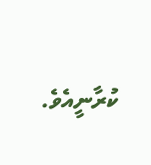ކުރާނީއެވެ.